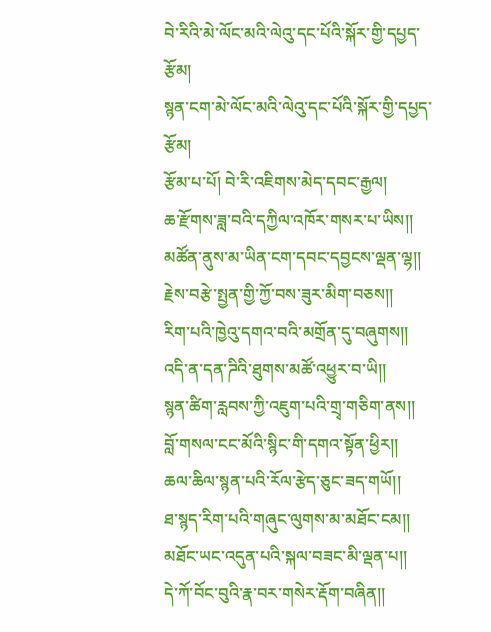བེ་རིའི་མེ་ལོང་མའི་ལེའུ་དང་པོའི་སྐོར་གྱི་དཔྱད་རྩོམ།
སྙན་ངག་མེ་ལོང་མའི་ལེའུ་དང་པོའི་སྐོར་གྱི་དཔྱད་རྩོམ།
རྩོམ་པ་པོ། བེ་རི་འཇིགས་མེད་དབང་རྒྱལ།
ཆ་རྫོགས་ཟླ་བའི་དཀྱིལ་འཁོར་གསར་པ་ཡིས།།
མཚོན་ནུས་མ་ཡིན་ངག་དབང་དབྱངས་ལྡན་ལྷ།།
རྗེས་བརྩེ་སྤྱན་གྱི་ཀྱོ་བས་ཟུར་མིག་བཅས།།
རིག་པའི་ཁྱེའུ་དགའ་བའི་མགྲོན་དུ་བཞུགས།།
འདི་ན་དན་ཌིའི་ཐུགས་མཚོ་འཕྱུར་བ་ཡི།།
སྙན་ཚིག་རླབས་ཀྱི་འཇུག་པའི་གྲྭ་གཅིག་ནས།།
བློ་གསལ་ངང་མོའི་སྙིང་གི་དགའ་སྟོན་ཕྱིར།།
ཆལ་ཆིལ་སྙན་པའི་རོལ་རྩེད་ཅུང་ཟད་གཡོ།།
ཐ་སྙད་རིག་པའི་གཞུང་ལུགས་མ་མཐོང་ངམ།།
མཐོང་ཡང་འདུན་པའི་སྐལ་བཟང་མི་ལྡན་པ།།
དེ་ཀོ་བོང་བུའི་རྣ་བར་གསེར་རྡོག་བཞིན།།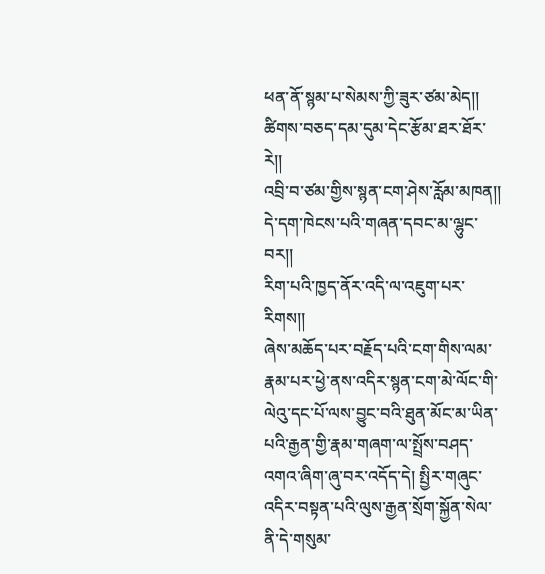ཕན་ནོ་སྙམ་པ་སེམས་ཀྱི་ཟུར་ཙམ་མེད།།
ཚིགས་བཅད་དམ་དུམ་དེང་རྩོམ་ཐར་ཐོར་རེ།།
འབྲི་བ་ཙམ་གྱིས་སྙན་ངག་ཤེས་རློམ་མཁན།།
དེ་དག་ཁེངས་པའི་གཞན་དབང་མ་ལྷུང་བར།།
རིག་པའི་ཁྱད་ནོར་འདི་ལ་འཇུག་པར་རིགས།།
ཞེས་མཆོད་པར་བརྗོད་པའི་ངག་གིས་ལམ་རྣམ་པར་ཕྱེ་ནས་འདིར་སྙན་ངག་མེ་ལོང་གི་ལེའུ་དང་པོ་ལས་བྱུང་བའི་ཐུན་མོང་མ་ཡིན་པའི་རྒྱན་གྱི་རྣམ་གཞག་ལ་སྤྲོས་བཤད་འགའ་ཞིག་ཞུ་བར་འདོད་དེ། སྤྱིར་གཞུང་འདིར་བསྟན་པའི་ལུས་རྒྱན་སྲོག་སྐྱོན་སེལ་ནི་དེ་གསུམ་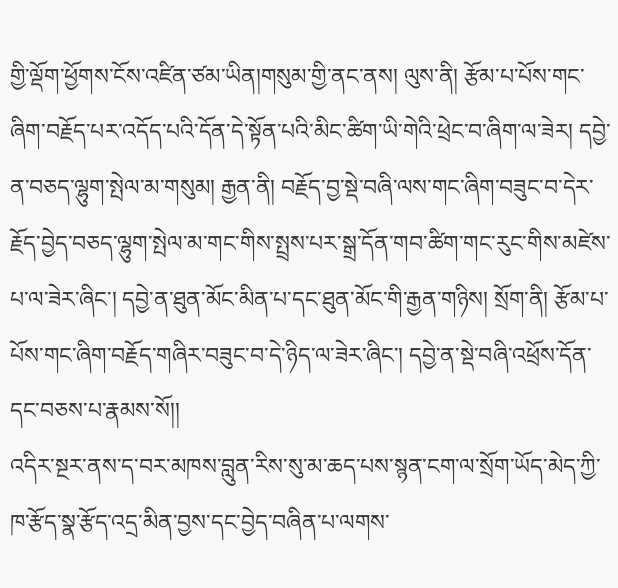གྱི་ལྡོག་ཕྱོགས་ངོས་འཛིན་ཙམ་ཡིན།གསུམ་གྱི་ནང་ནས། ལུས་ནི། རྩོམ་པ་པོས་གང་ཞིག་བརྗོད་པར་འདོད་པའི་དོན་དེ་སྟོན་པའི་མིང་ཚིག་ཡི་གེའི་ཕྲེང་བ་ཞིག་ལ་ཟེར། དབྱེ་ན་བཅད་ལྷུག་སྤེལ་མ་གསུམ། རྒྱན་ནི། བརྗོད་བྱ་སྡེ་བཞི་ལས་གང་ཞིག་བཟུང་བ་དེར་རྗོད་བྱེད་བཅད་ལྷུག་སྤེལ་མ་གང་གིས་སྤྲས་པར་སྒྲ་དོན་གབ་ཚིག་གང་རུང་གིས་མཛེས་པ་ལ་ཟེར་ཞིང་། དབྱེ་ན་ཐུན་མོང་མིན་པ་དང་ཐུན་མོང་གི་རྒྱན་གཉིས། སྲོག་ནི། རྩོམ་པ་པོས་གང་ཞིག་བརྗོད་གཞིར་བཟུང་བ་དེ་ཉིད་ལ་ཟེར་ཞིང་། དབྱེ་ན་སྡེ་བཞི་འཕྲོས་དོན་དང་བཅས་པ་རྣམས་སོ།།
འདིར་སྔར་ནས་ད་བར་མཁས་བླུན་རིས་སུ་མ་ཆད་པས་སྙན་ངག་ལ་སྲོག་ཡོད་མེད་ཀྱི་ཁ་རྩོད་སྣ་རྩོད་འདྲ་མིན་བྱས་དང་བྱེད་བཞིན་པ་ལགས་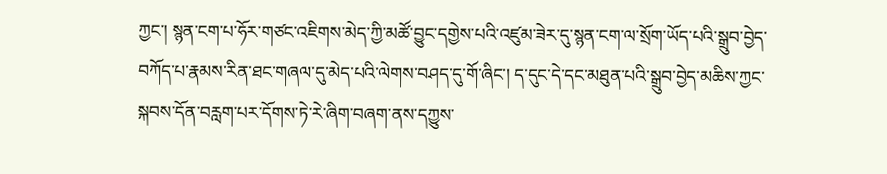ཀྱང་། སྙན་ངག་པ་ཧོར་གཙང་འཇིགས་མེད་ཀྱི་མཚོ་བྱུང་དགྱེས་པའི་འཛུམ་ཟེར་དུ་སྙན་ངག་ལ་སྲོག་ཡོད་པའི་སྒྲུབ་བྱེད་བཀོད་པ་རྣམས་རིན་ཐང་གཞལ་དུ་མེད་པའི་ལེགས་བཤད་དུ་གོ་ཞིང་། ད་དུང་དེ་དང་མཐུན་པའི་སྒྲུབ་བྱེད་མཆིས་ཀྱང་སྐབས་དོན་བརླག་པར་དོགས་ཏེ་རེ་ཞིག་བཞག་ནས་དཀྱུས་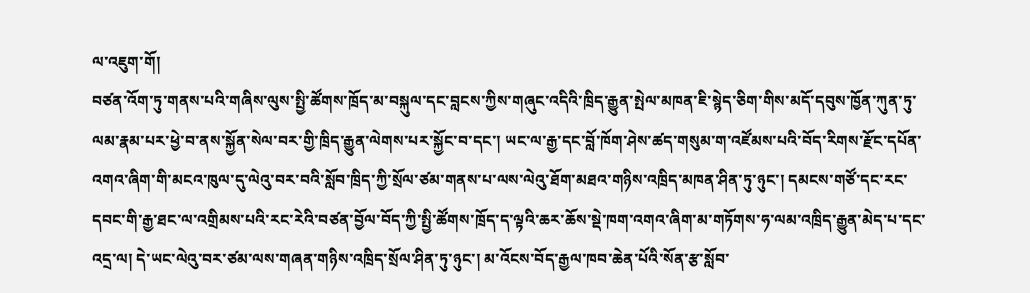ལ་འཇུག་གོ།
བཙན་འོག་ཏུ་གནས་པའི་གཞིས་ལུས་སྤྱི་ཚོགས་ཁྲོད་མ་བསྐུལ་དང་བླངས་ཀྱིས་གཞུང་འདིའི་ཁྲིད་རྒྱུན་སྤེལ་མཁན་ཇི་སྙེད་ཅིག་གིས་མདོ་དབུས་ཁྱོན་ཀུན་ཏུ་ལམ་རྣམ་པར་ཕྱེ་བ་ནས་སྐྱོན་སེལ་བར་གྱི་ཁྲིད་རྒྱུན་ལེགས་པར་སྐྱོང་བ་དང་། ཡང་ལ་རྒྱ་དང་བློ་ཁོག་ཤེས་ཚད་གསུམ་ག་འཛོམས་པའི་བོད་རིགས་རྫོང་དཔོན་འགའ་ཞིག་གི་མངའ་ཁུལ་དུ་ལེའུ་བར་བའི་སློབ་ཁྲིད་ཀྱི་སྲོལ་ཙམ་གནས་པ་ལས་ལེའུ་ཐོག་མཐའ་གཉིས་འཁྲིད་མཁན་ཤིན་ཏུ་ཉུང་། དམངས་གཙོ་དང་རང་དབང་གི་རྒྱ་ཐང་ལ་འགྲིམས་པའི་རང་རེའི་བཙན་བྱོལ་བོད་ཀྱི་སྤྱི་ཚོགས་ཁྲོད་ད་ལྟའི་ཆར་ཆོས་སྡེ་ཁག་འགའ་ཞིག་མ་གཏོགས་ཧ་ལམ་འཁྲིད་རྒྱུན་མེད་པ་དང་འདྲ་ལ། དེ་ཡང་ལེའུ་བར་ཙམ་ལས་གཞན་གཉིས་འཁྲིད་སྲོལ་ཤིན་ཏུ་ཉུང་། མ་འོངས་བོད་རྒྱལ་ཁབ་ཆེན་པོའི་སོན་རྩ་སློབ་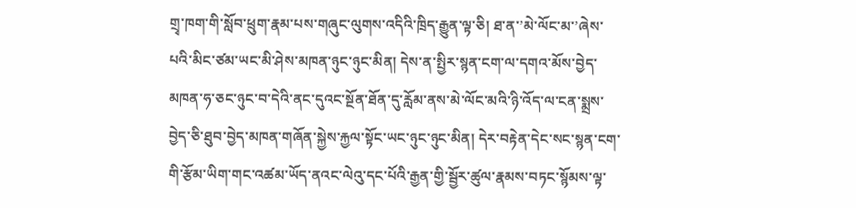གྲྭ་ཁག་གི་སློབ་ཕྲུག་རྣམ་པས་གཞུང་ལུགས་འདིའི་ཁྲིད་རྒྱུན་ལྟ་ཅི། ཐ་ན་’མེ་ལོང་མ་’ཞེས་པའི་མིང་ཙམ་ཡང་མི་ཤེས་མཁན་ཉུང་ཉུང་མིན། དེས་ན་སྤྱིར་སྙན་ངག་ལ་དགའ་མོས་བྱེད་མཁན་ཧ་ཅང་ཉུང་བ་དེའི་ནང་དུའང་སྔོན་ཐོན་དུ་རློམ་ནས་མེ་ལོང་མའི་ཉི་འོད་ལ་ངན་སྨྲས་བྱེད་ཅི་ཐུབ་བྱེད་མཁན་གཞོན་སྐྱེས་རྐྱལ་སྟོང་ཡང་ཉུང་ཉུང་མིན། དེར་བརྟེན་དེང་སང་སྙན་ངག་གི་རྩོམ་ཡིག་གང་འཚམ་ཡོད་ནའང་ལེའུ་དང་པོའི་རྒྱན་གྱི་སྦྱོར་ཚུལ་རྣམས་བཏང་སྙོམས་ལྟ་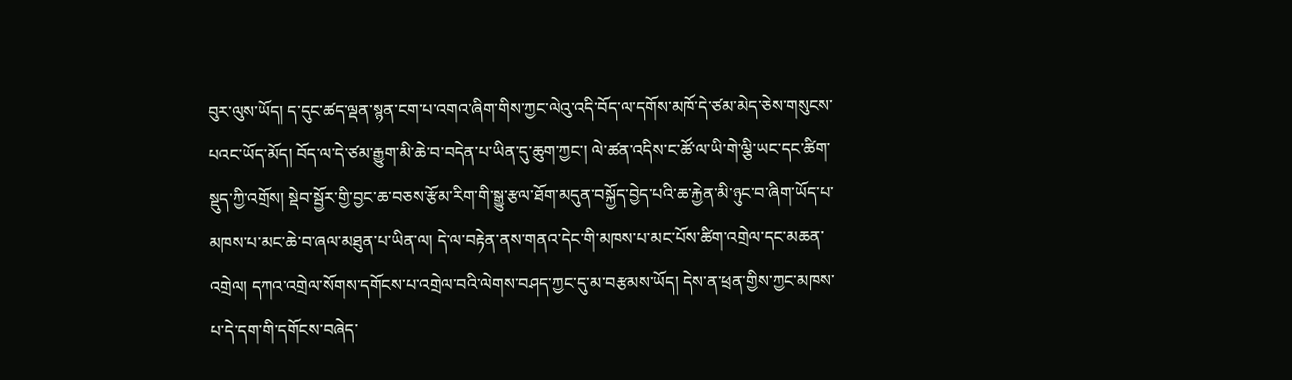བུར་ལུས་ཡོད། ད་དུང་ཚད་ལྡན་སྙན་ངག་པ་འགའ་ཞིག་གིས་ཀྱང་ལེའུ་འདི་བོད་ལ་དགོས་མཁོ་དེ་ཙམ་མེད་ཅེས་གསུངས་པའང་ཡོད་མོད། བོད་ལ་དེ་ཙམ་རྒྱུག་མི་ཆེ་བ་བདེན་པ་ཡིན་དུ་ཆུག་ཀྱང་། ལེ་ཚན་འདིས་ང་ཚོ་ལ་ཡི་གེ་ལྕི་ཡང་དང་ཚིག་སྡུད་ཀྱི་འགྲོས། སྡེབ་སྦྱོར་གྱི་བྱང་ཆ་བཅས་རྩོམ་རིག་གི་སྒྱུ་རྩལ་ཐོག་མདུན་བསྐྱོད་བྱེད་པའི་ཆ་རྐྱེན་མི་ཉུང་བ་ཞིག་ཡོད་པ་མཁས་པ་མང་ཆེ་བ་ཞལ་མཐུན་པ་ཡིན་ལ། དེ་ལ་བརྟེན་ནས་གནའ་དེང་གི་མཁས་པ་མང་པོས་ཚིག་འགྲེལ་དང་མཆན་འགྲེལ། དཀའ་འགྲེལ་སོགས་དགོངས་པ་འགྲེལ་བའི་ལེགས་བཤད་ཀྱང་དུ་མ་བརྩམས་ཡོད། དེས་ན་ཕྲན་གྱིས་ཀྱང་མཁས་པ་དེ་དག་གི་དགོངས་བཞེད་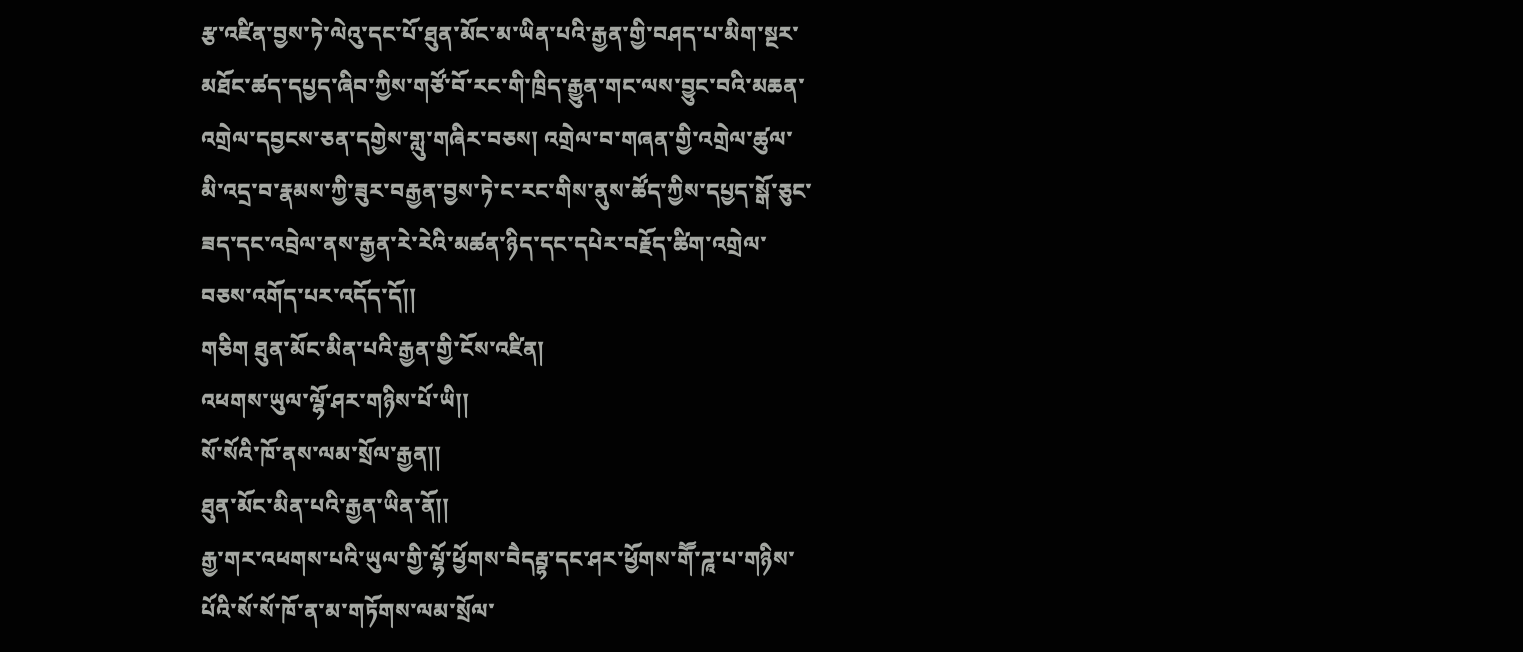རྩ་འཛིན་བྱས་ཏེ་ལེའུ་དང་པོ་ཐུན་མོང་མ་ཡིན་པའི་རྒྱན་གྱི་བཤད་པ་མིག་སྔར་མཐོང་ཚད་དཔྱད་ཞིབ་ཀྱིས་གཙོ་བོ་རང་གི་ཁྲིད་རྒྱུན་གང་ལས་བྱུང་བའི་མཆན་འགྲེལ་དབྱངས་ཅན་དགྱེས་གླུ་གཞིར་བཅས། འགྲེལ་བ་གཞན་གྱི་འགྲེལ་ཚུལ་མི་འདྲ་བ་རྣམས་ཀྱི་ཟུར་བརྒྱན་བྱས་ཏེ་ང་རང་གིས་ནུས་ཚོད་ཀྱིས་དཔྱད་སྒོ་ཅུང་ཟད་དང་འབྲེལ་ནས་རྒྱན་རེ་རེའི་མཚན་ཉིད་དང་དཔེར་བརྗོད་ཚིག་འགྲེལ་བཅས་འགོད་པར་འདོད་དོ།།
གཅིག ཐུན་མོང་མིན་པའི་རྒྱན་གྱི་ངོས་འཛིན།
འཕགས་ཡུལ་ལྷོ་ཤར་གཉིས་པོ་ཡི།།
སོ་སོའི་ཁོ་ནས་ལམ་སྲོལ་རྒྱན།།
ཐུན་མོང་མིན་པའི་རྒྱན་ཡིན་ནོ།།
རྒྱ་གར་འཕགས་པའི་ཡུལ་གྱི་ལྷོ་ཕྱོགས་བཻདརྦྷ་དང་ཤར་ཕྱོགས་གཽ་ཌཱ་པ་གཉིས་པོའི་སོ་སོ་ཁོ་ན་མ་གཏོགས་ལམ་སྲོལ་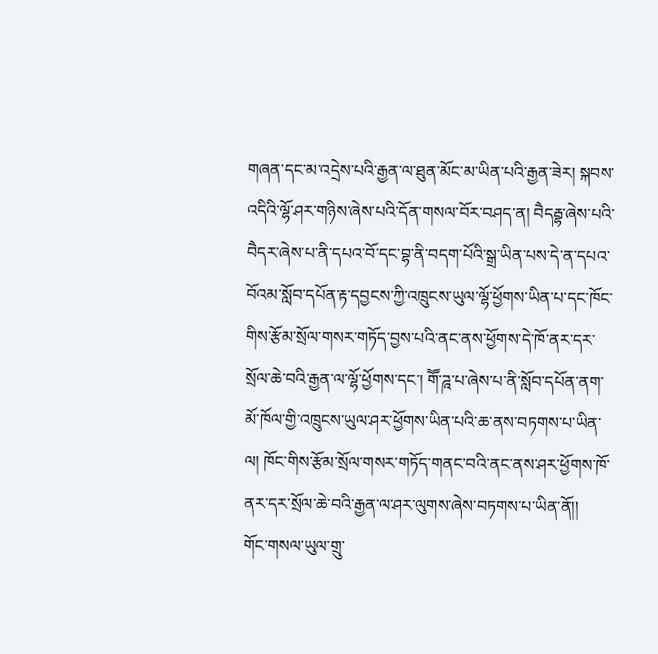གཞན་དང་མ་འདྲེས་པའི་རྒྱན་ལ་ཐུན་མོང་མ་ཡིན་པའི་རྒྱན་ཟེར། སྐབས་འདིའི་ལྷོ་ཤར་གཉིས་ཞེས་པའི་དོན་གསལ་བོར་བཤད་ན། བཻདརྦྷ་ཞེས་པའི་བཻདར་ཞེས་པ་ནི་དཔའ་བོ་དང་བྷ་ནི་བདག་པོའི་སྒྲ་ཡིན་པས་དེ་ན་དཔའ་བོའམ་སློབ་དཔོན་རྟ་དབྱངས་ཀྱི་འཁྲུངས་ཡུལ་ལྷོ་ཕྱོགས་ཡིན་པ་དང་ཁོང་གིས་རྩོམ་སྲོལ་གསར་གཏོད་བྱས་པའི་ནང་ནས་ཕྱོགས་དེ་ཁོ་ནར་དར་སྲོལ་ཆེ་བའི་རྒྱན་ལ་ལྷོ་ཕྱོགས་དང་། གཽ་ཌཱ་པ་ཞེས་པ་ནི་སློབ་དཔོན་ནག་མོ་ཁོལ་གྱི་འཁྲུངས་ཡུལ་ཤར་ཕྱོགས་ཡིན་པའི་ཆ་ནས་བཏགས་པ་ཡིན་ལ། ཁོང་གིས་རྩོམ་སྲོལ་གསར་གཏོད་གནང་བའི་ནང་ནས་ཤར་ཕྱོགས་ཁོ་ནར་དར་སྲོལ་ཆེ་བའི་རྒྱན་ལ་ཤར་ལུགས་ཞེས་བཏགས་པ་ཡིན་ནོ།།
གོང་གསལ་ཡུལ་གྲུ་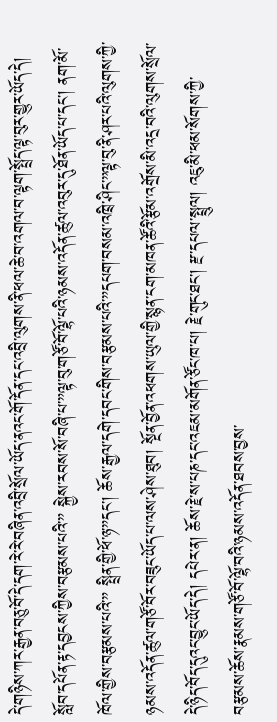དེ་གཉིས་ཀར་རྒྱན་བཅུ་བོ་དེ་དག་རེ་རེ་བཞིན་འབྲི་སྲོལ་ཡོད་ནའང་གོ་དོན་དང་འབྲི་ལུགས་ནི་ཕལ་ཆེ་བ་འགལ་བ་ལྟག་སྤྲོད་ལྟ་བུར་གྱུར་ཡོད་དེ། སློབ་དཔོན་རྟ་དབྱངས་ཀྱིས་བརྩམས་པའི་” སྐྱེས་རབས་སོ་བཞི་པ་”ལྟ་བུ་གཙོ་བོ་ལྷོ་པའི་ཉམས་འདོན་ཚུལ་འབུར་དུ་ཐོན་ཡོད་པ་དང་། ནག་མོ་ཁོལ་གྱིས་བརྩམས་པའི་” སྤྲིན་གྱི་ཕོ་ཉ་”དང་། ཆོས་རྒྱལ་དགེ་དབང་གིས་བརྩམས་པའི་”དཔག་བསམ་འཁྲི་ཤིང་”ལྟ་བུ་ནི་ཤར་པའི་ལུགས་ཀྱི་ཉམས་འདོན་ཚུལ་གཙོ་བོར་བཟུང་ཡོད་པ་ལས་ཤེས་ཐུབ། སྔོན་བྱོན་འཕགས་ཡུལ་གྱི་སྙན་ངག་མཁན་ཚོའི་རྩོམ་འགྲོས་མི་འདྲ་བའི་ལུགས་སྲོལ་དེ་ཉིད་བོད་དུའང་བྱུང་ཡོད་དེ། དཔེར་ན། ཆོས་རྗེ་ས་པཎ་དང་འཇམ་མགོན་ཙོང་ཁ་པ། རྗེ་གུང་ཐང་། རྫ་དཔལ་སྤྲུལ། འཇུ་མི་ཕམ་སོགས་ཀྱི་བརྩམས་ཆོས་རྣམས་གཙོ་བོ་ལྷོ་བའི་ཉམས་འདོན་ཐབས་བྱས་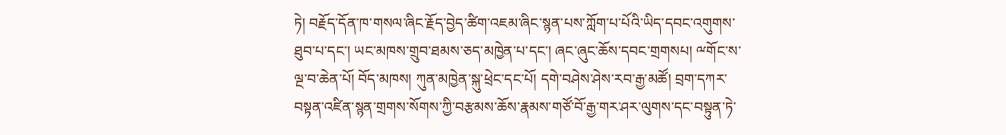ཏེ། བརྗོད་དོན་ཁ་གསལ་ཞིང་རྗོད་བྱེད་ཚིག་འཇམ་ཞིང་སྙན་པས་ཀློག་པ་པོའི་ཡིད་དབང་འགུགས་ཐུབ་པ་དང་། ཡང་མཁས་གྲུབ་ཐམས་ཅད་མཁྱེན་པ་དང་། ཞང་ཞུང་ཆོས་དབང་གྲགསཔ། ྋགོང་ས་ལྔ་བ་ཆེན་པོ། བོད་མཁས། ཀུན་མཁྱེན་སྐུ་ཕྲེང་དང་པོ། དགེ་བཤེས་ཤེས་རབ་རྒྱ་མཚོ། བྲག་དཀར་བསྟན་འཛིན་སྙན་གྲགས་སོགས་ཀྱི་བརྩམས་ཆོས་རྣམས་གཙོ་བོ་རྒྱ་གར་ཤར་ལུགས་དང་བསྟུན་ཏེ་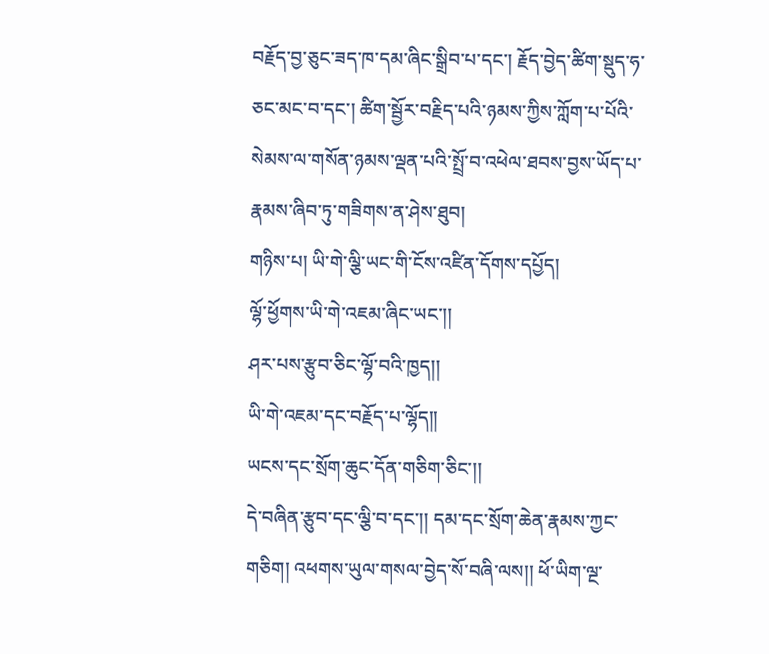བརྗོད་བྱ་ཅུང་ཟད་ཁ་དམ་ཞིང་སྒྲིབ་པ་དང་། རྗོད་བྱེད་ཚིག་སྡུད་ཧ་ཅང་མང་བ་དང་། ཚིག་སྦྱོར་བརྗིད་པའི་ཉམས་ཀྱིས་ཀློག་པ་པོའི་སེམས་ལ་གསོན་ཉམས་ལྡན་པའི་སྤྲོ་བ་འཕེལ་ཐབས་བྱས་ཡོད་པ་རྣམས་ཞིབ་ཏུ་གཟིགས་ན་ཤེས་ཐུབ།
གཉིས་པ། ཡི་གེ་ལྕི་ཡང་གི་ངོས་འཛིན་དོགས་དཔྱོད།
ལྷོ་ཕྱོགས་ཡི་གེ་འཇམ་ཞིང་ཡང་།།
ཤར་པས་རྩུབ་ཅིང་ལྷོ་བའི་ཁྱད།།
ཡི་གེ་འཇམ་དང་བརྗོད་པ་ལྷོད།།
ཡངས་དང་སྲོག་ཆུང་དོན་གཅིག་ཅིང་།།
དེ་བཞིན་རྩུབ་དང་ལྕི་བ་དང་།། དམ་དང་སྲོག་ཆེན་རྣམས་ཀྱང་གཅིག། འཕགས་ཡུལ་གསལ་བྱེད་སོ་བཞི་ལས།། ཕོ་ཡིག་ལྔ་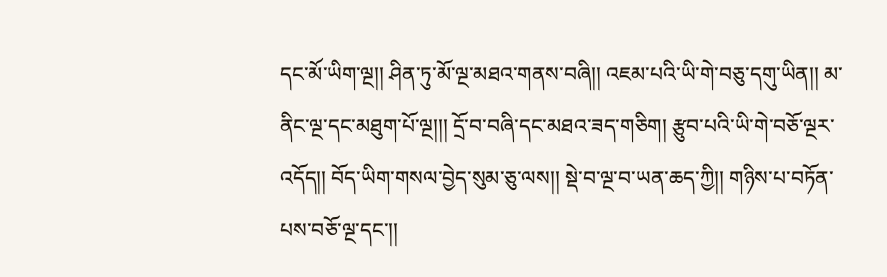དང་མོ་ཡིག་ལྔ།། ཤིན་ཏུ་མོ་ལྔ་མཐའ་གནས་བཞི།། འཇམ་པའི་ཡི་གེ་བཅུ་དགུ་ཡིན།། མ་ནིང་ལྔ་དང་མཐུག་པོ་ལྔ།།། དྲོ་བ་བཞི་དང་མཐའ་ཟད་གཅིག། རྩུབ་པའི་ཡི་གེ་བཅོ་ལྔར་འདོད།། བོད་ཡིག་གསལ་བྱེད་སུམ་ཅུ་ལས།། སྡེ་བ་ལྔ་བ་ཡན་ཆད་ཀྱི།། གཉིས་པ་བཏོན་པས་བཅོ་ལྔ་དང་།།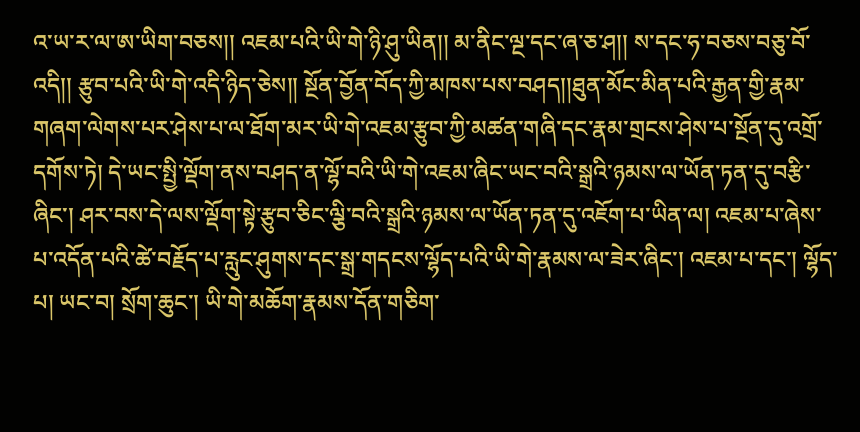འ་ཡ་ར་ལ་ཨ་ཡིག་བཅས།། འཇམ་པའི་ཡི་གེ་ཉི་ཤུ་ཡིན།། མ་ནིང་ལྔ་དང་ཞ་ཅ་ཤ།། ས་དང་ཧ་བཅས་བཅུ་བོ་འདི།། རྩུབ་པའི་ཡི་གེ་འདི་ཉིད་ཅེས།། སྔོན་བྱོན་བོད་ཀྱི་མཁས་པས་བཤད།།ཐུན་མོང་མིན་པའི་རྒྱན་གྱི་རྣམ་གཞག་ལེགས་པར་ཤེས་པ་ལ་ཐོག་མར་ཡི་གེ་འཇམ་རྩུབ་ཀྱི་མཚན་གཞི་དང་རྣམ་གྲངས་ཤེས་པ་སྔོན་དུ་འགྲོ་དགོས་ཏེ། དེ་ཡང་སྤྱི་ལྡོག་ནས་བཤད་ན་ལྷོ་བའི་ཡི་གེ་འཇམ་ཞིང་ཡང་བའི་སྒྲའི་ཉམས་ལ་ཡོན་ཏན་དུ་བརྩི་ཞིང་། ཤར་བས་དེ་ལས་ལྡོག་སྟེ་རྩུབ་ཅིང་ལྕི་བའི་སྒྲའི་ཉམས་ལ་ཡོན་ཏན་དུ་འཇོག་པ་ཡིན་ལ། འཇམ་པ་ཞེས་པ་འདོན་པའི་ཚེ་བརྗོད་པ་རླུང་ཤུགས་དང་སྒྲ་གདངས་ལྷོད་པའི་ཡི་གེ་རྣམས་ལ་ཟེར་ཞིང་། འཇམ་པ་དང་། ལྷོད་པ། ཡང་བ། སྲོག་ཆུང་། ཡི་གེ་མཆོག་རྣམས་དོན་གཅིག་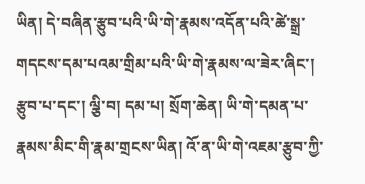ཡིན། དེ་བཞིན་རྩུབ་པའི་ཡི་གེ་རྣམས་འདོན་པའི་ཚེ་སྒྲ་གདངས་དམ་པའམ་གྲིམ་པའི་ཡི་གེ་རྣམས་ལ་ཟེར་ཞིང་། རྩུབ་པ་དང་། ལྕི་བ། དམ་པ། སྲོག་ཆེན། ཡི་གེ་དམན་པ་རྣམས་མིང་གི་རྣམ་གྲངས་ཡིན། འོ་ན་ཡི་གེ་འཇམ་རྩུབ་ཀྱི་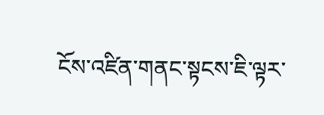ངོས་འཛིན་གནང་སྟངས་ཇི་ལྟར་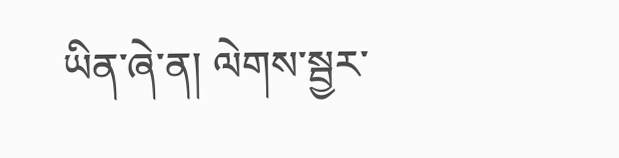ཡིན་ཞེ་ན། ལེགས་སྦྱར་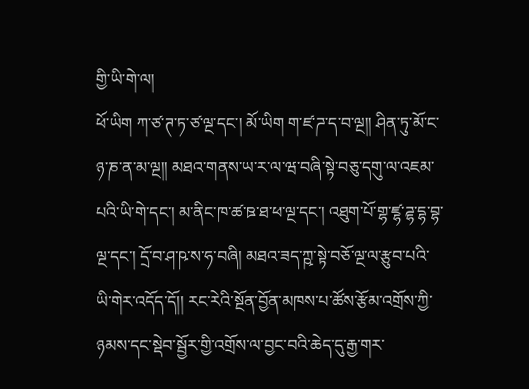གྱི་ཡི་གེ་ལ།
ཕོ་ཡིག ཀ་ཙ་ཊ་ཏ་ཙ་ལྔ་དང་། མོ་ཡིག ག་ཛ་ཌ་ད་བ་ལྔ།། ཤིན་ཏུ་མོ་ང་ཉ་ཎ་ན་མ་ལྔ།། མཐའ་གནས་ཡ་ར་ལ་ཝ་བཞི་སྟེ་བཅུ་དགུ་ལ་འཇམ་པའི་ཡི་གེ་དང་། མ་ནིང་ཁ་ཚ་ཋ་ཐ་ཕ་ལྔ་དང་། འཐུག་པོ་གྷ་ཛྷ་ཌྷ་དྷ་བྷ་ལྔ་དང་། དྲོ་བ་ཤ་ཥ་ས་ཧ་བཞི། མཐའ་ཟད་ཀྵ་སྟེ་བཅོ་ལྔ་ལ་རྩུབ་པའི་ཡི་གེར་འདོད་དོ།། རང་རེའི་སྔོན་བྱོན་མཁས་པ་ཚོས་རྩོམ་འགྲོས་ཀྱི་ཉམས་དང་སྡེབ་སྦྱོར་གྱི་འགྲོས་ལ་བྱང་བའི་ཆེད་དུ་རྒྱ་གར་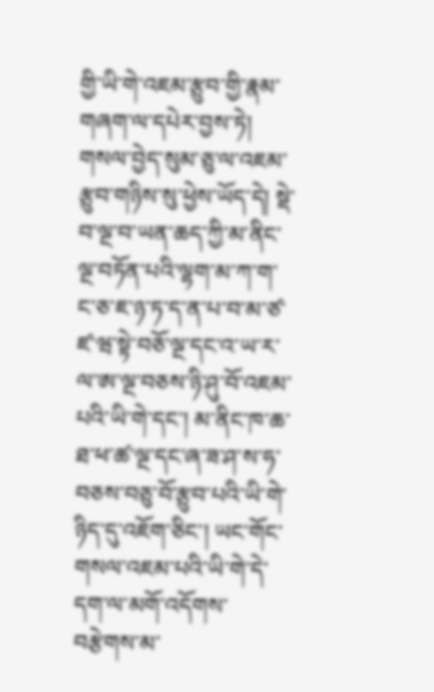གྱི་ཡི་གེ་འཇམ་རྩུབ་གྱི་རྣམ་གཞག་ལ་དཔེར་བྱས་ཏེ། གསལ་བྱེད་སུམ་ཅུ་ལ་འཇམ་རྩུབ་གཉིས་སུ་ཕྱེས་ཡོད་དེ། སྡེ་བ་ལྔ་བ་ཡན་ཆད་ཀྱི་མ་ནིང་ལྔ་བཏོན་པའི་ལྷག་མ་ཀ་ག་ང་ཅ་ཇ་ཉ་ཏ་ད་ན་པ་བ་མ་ཙ་ཛ་ཝ་སྟེ་བཅོ་ལྔ་དང་འ་ཡ་ར་ལ་ཨ་ལྔ་བཅས་ཉི་ཤུ་བོ་འཇམ་པའི་ཡི་གེ་དང་། མ་ནིང་ཁ་ཆ་ཐ་ཕ་ཚ་ལྔ་དང་ཞ་ཟ་ཤ་ས་ཧ་བཅས་བཅུ་བོ་རྩུབ་པའི་ཡི་གེ་ཉིད་དུ་འཇོག་ཅིང་། ཡང་གོང་གསལ་འཇམ་པའི་ཡི་གེ་དེ་དག་ལ་མགོ་འདོགས་བརྩེགས་མ་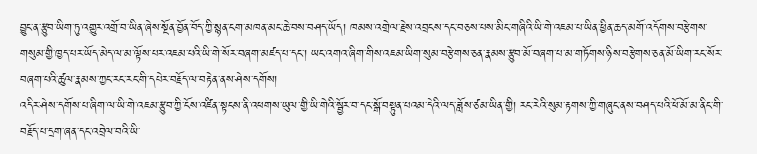བྱུང་ན་རྩུབ་ཡིག་ཏུ་འགྱུར་འགྲོ་བ་ཡིན་ཞེས་སྔོན་བྱོན་བོད་ཀྱི་སྙན་ངག་མཁན་མང་ཆེ་བས་བཤད་ཡོད། ཁམས་འགྲེལ་རྗེས་འབྲངས་དང་བཅས་པས་མིང་གཞིའི་ཡི་གེ་འཇམ་པ་ཡིན་ཕྱིན་ཆད་མགོ་འདོགས་བརྩེགས་གསུམ་གྱི་ཁྱད་པར་ཡོད་མེད་ལ་མ་ལྟོས་པར་འཇམ་པའི་ཡི་གེ་སོར་བཞག་མཛད་པ་དང་། ཡང་འགའ་ཞིག་གིས་འཇམ་ཡིག་སུམ་བརྩེགས་ཅན་རྣམས་རྩུབ་མོ་བཞག་པ་མ་གཏོགས་ཉིས་བརྩེགས་ཅན་མོ་ཡིག་རང་སོར་བཞག་པའི་ཚུལ་རྣམས་ཀྱང་རང་རང་གི་དཔེར་བརྗོད་ལ་བརྟེན་ནས་ཤེས་དགོས།
འདིར་ཤེས་དགོས་པ་ཞིག་ལ་ཡི་གེ་འཇམ་རྩུབ་ཀྱི་ངོས་འཛིན་སྟངས་ནི་འཕགས་ཡུལ་གྱི་ཡི་གེའི་སྦྱོར་བ་དང་སྒོ་བསྟུན་པའམ་དེའི་ལད་ཟློས་ཙམ་ཡིན་གྱི། རང་རེའི་སུམ་རྟགས་ཀྱི་གཞུང་ནས་བཤད་པའི་ཕོ་མོ་མ་ནིང་གི་བརྗོད་པ་དྲག་ཞན་དང་འབྲེལ་བའི་ཡི་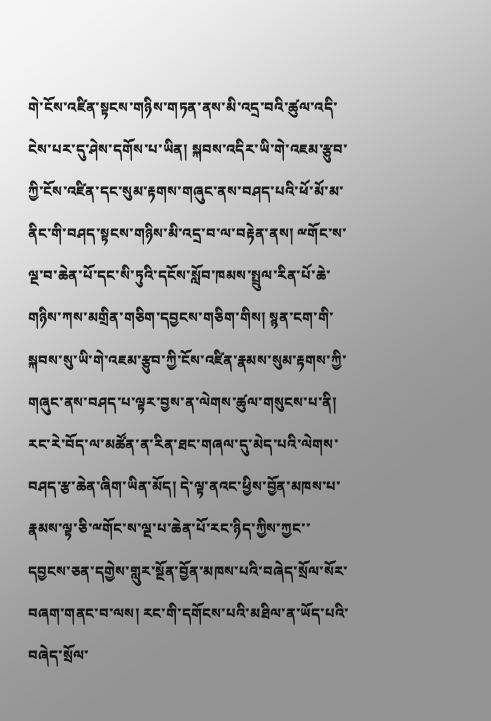གེ་ངོས་འཛིན་སྟངས་གཉིས་གཏན་ནས་མི་འདྲ་བའི་ཚུལ་འདི་ངེས་པར་དུ་ཤེས་དགོས་པ་ཡིན། སྐབས་འདིར་ཡི་གེ་འཇམ་རྩུབ་ཀྱི་ངོས་འཛིན་དང་སུམ་རྟགས་གཞུང་ནས་བཤད་པའི་ཕོ་མོ་མ་ནིང་གི་བཤད་སྟངས་གཉིས་མི་འདྲ་བ་ལ་བརྟེན་ནས། ྋགོང་ས་ལྔ་བ་ཆེན་པོ་དང་སི་ཏུའི་དངོས་སློབ་ཁམས་སྤྲུལ་རིན་པོ་ཆེ་གཉིས་ཀས་མགྲིན་གཅིག་དབྱངས་གཅིག་གིས། སྙན་ངག་གི་སྐབས་སུ་ཡི་གེ་འཇམ་རྩུབ་ཀྱི་ངོས་འཛིན་རྣམས་སུམ་རྟགས་ཀྱི་གཞུང་ནས་བཤད་པ་ལྟར་བྱས་ན་ལེགས་ཚུལ་གསུངས་པ་ནི། རང་རེ་བོད་ལ་མཚོན་ན་རིན་ཐང་གཞལ་དུ་མེད་པའི་ལེགས་བཤད་རྩ་ཆེན་ཞིག་ཡིན་མོད། དེ་ལྟ་ནའང་ཕྱིས་བྱོན་མཁས་པ་རྣམས་ལྟ་ཅི་ྋགོང་ས་ལྔ་པ་ཆེན་པོ་རང་ཉིད་ཀྱིས་ཀྱང་་དབྱངས་ཅན་དགྱེས་གླུར་སྔོན་བྱོན་མཁས་པའི་བཞེད་སྲོལ་སོར་བཞག་གནང་བ་ལས། རང་གི་དགོངས་པའི་མཐིལ་ན་ཡོད་པའི་བཞེད་སྲོལ་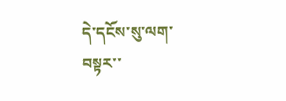དེ་དངོས་སུ་ལག་བསྟར་་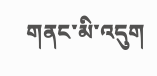གནང་མི་འདུག